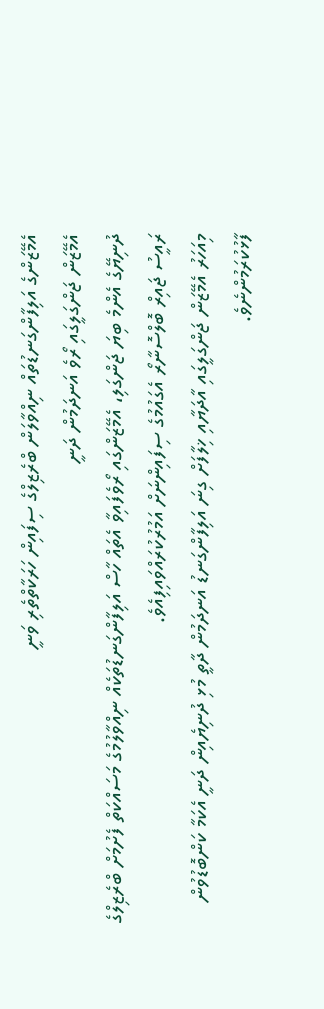އެމޭޒަންގެ އަލިފާންގަނޑުތައް ނިއްވާލަން ބްރެޒިލްގެ ސިފައިން ހަރަކާތްތެރި ވަނީ
އެމޭޒަން ޖަންގަލީގައި ރޯވެ އަނދަމުން ދަނީ
ދުނިޔޭގެ އެންމެ ބިޔަ ޖަންގަލި، އެމޭޒަންގައި ރޯވެފައިވާ އެތައް ހާސް އަލިފާންގަނޑުތަކެއް ނިއްވާލުމުގެ މަސައްކަތް ފެށުމަށް ބްރެޒިލްގެ ރައީސު ޖައިރް ބޮލްސޮނާރޯ އެގައުމުގެ ސިފައިންނަށް އަމުރުކުރައްވައިފިއެވެ.
މިއަހަރު އެމޭޒަން ޖަންގަލީގައި އާދަޔާއި ޚިލާފަށް ގިނަ އަލިފާންގަނޑު އަނދަމުން ދާތީ މުޅި ދުނިޔެއިން ދަނީ އެކަމާ ކަންބޮޑުވުން ފާޅުކުރަމުންނެވެ.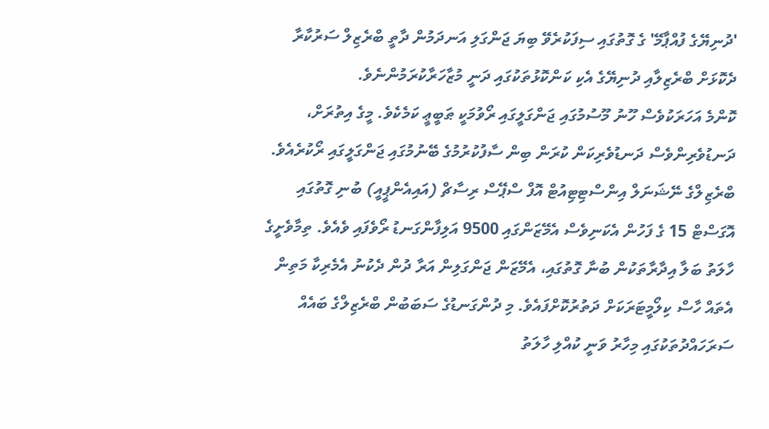'ދުނިޔޭގެ ފުއްޕާމޭ' ގެ ގޮތުގައި ސިފަކުރެވޭ ބިޔަ ޖަންގަލި އަނދަމުން ދާތީ ބްރެޒިލް ސަރުކާރާ ދެކޮޅަށް ބްރެޒިލާއި ދުނިޔޭގެ އެކި ކަންކޮޅުތަކުގައި ދަނީ މުޒާހަރާކުރަމުންނެވެ.
ކޮންމެ އަހަރަކުވެސް ހޫނު މޫސުމުގައި ޖަންގަލީގައި ރޯވުމަކީ ޠަބީޢީ ކަމެކެވެ. މީގެ އިތުރަށް، ދަނޑުވެރިންވެސް ދަނޑުވެރިކަން ކުރަން ބިން ސާފުކުރުމުގެ ބޭނުމުގައި ޖަންގަލީގައި ރޯކުރެއެވެ.
ބްރެޒިލްގެ ނޭޝަނަލް އިންސްޓިޓިއުޓް އޮފް ސްޕޭސް ރިސާޗް (އައިއެންޕީއީ) ބުނި ގޮތުގައި އޮގަސްޓް 15 ގެ ފަހުން އެކަނިވެސް އެމޭޒަންގައި 9500 އަލިފާންގަނޑު ރޯވެފައި ވެއެވެ. ތިމާވެށީގެ ހާލަތު ބަލާ އިދާރާތަކުން ބުނާ ގޮތުގައި، އެމޭޒަން ޖަންގަލިން އަރާ ދުން ދެކުނު އެމެރިކާ މަތިން އެތައް ހާސް ކިލޯމީޓަރަކަށް ދަތުރުކޮށްފައެވެ. މި ދުންގަނޑުގެ ސަބަބުން ބްރެޒިލްގެ ބައެއް ސަރަހައްދުތަކުގައި މިހާރު ވަނީ ކުއްލި ހާލަތު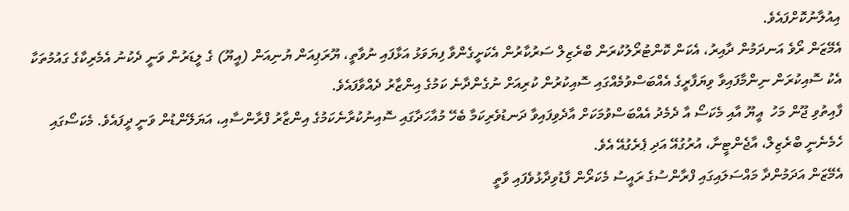އިއުލާނުކޮށްފައެވެ.
އެމޭޒަން ރޯވެ އަނދަމުން ދާއިރު، އެކަން ކޮންޓުރޯލުކުރަން ބްރެޒިލް ސަރުކާރުން އެކަށީގެންވާ ފިޔަވަޅު އަޅާފައި ނުވާތީ، ޔޫރަޕިއަން ޔުނިއަން (އީޔޫ) ގެ ލީޑަރުން ވަނީ ދެކުނު އެމެރިކާގެ ގައުމުތަކާ އެކު ސޮއިކުރަން ނިންމާފައިވާ ވިޔަފާރީގެ އެއްބަސްވުމެއްގައި ސޮއިކުރުން ކުރިއަށް ނުގެންދާނެ ކަމުގެ އިންޒާރު ދެއްވާފައެވެ.
ފާއިތުވި ޖޫން މަހު  އީޔޫ އާއި މެކަސޯ އާ ދެމެދު އެއްބަސްވުމަކަށް އާދެވިފައިވާ ދަނޑުވެރިކަމާ ބެހޭ މުއާހަދާގައި ސޮއިނުކުރާނެކަމުގެ އިންޒާރު ފްރާންސާއި، އަޔަލޭންޑުން ވަނީ ދީފައެވެ. މެކަސޯގައި ހެމެނެނީ ބްރެޒިލް، އާޖެންޓީނާ، އުރުގުއޭ އަދި ޕެރެގުއޭ އެވެ.
އެމޭޒަން އަދަމުންދާ މައްސަލައިގައި ފްރާންސުގެ ރައީސު މެކަރޯން ފާޑުވިދާޅުވެފައި ވާތީ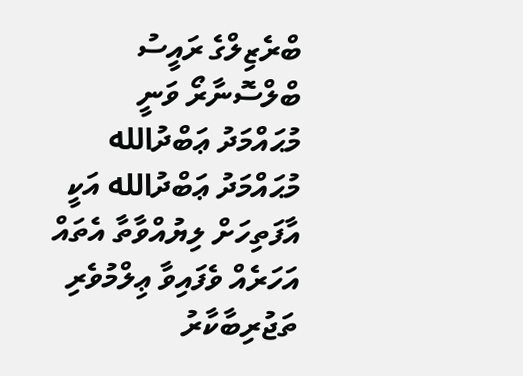ބްރެޒިލްގެ ރައީސު ބްލްސޮނާރޯ ވަނީ
މުޙައްމަދު ޢަބްދުالله
މުޙައްމަދު ޢަބްދުالله އަކީ އާފަތިހަށް ލިޔުއްވާތާ އެތައް އަހަރެއް ވެފައިވާ ޢިލްމުވެރި ތަޖުރިބާކާރު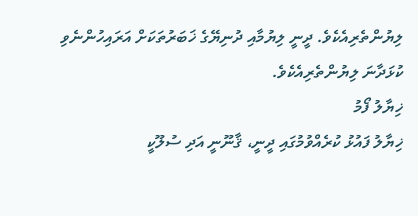ލިޔުންތެރިއެކެވެ. ދީނީ ލިޔުމާއި ދުނިޔޭގެ ޚަބަރުތަކަށް އަރައިހުންނެވި ކުޅަދާނަ ލިޔުންތެރިއެކެވެ.
ޚިޔާލު ފޯމު
ޚިޔާލު ފައުޅު ކުރެއްވުމުގައި ދީނީ، ޤާނޫނީ އަދި ސުލޫކީ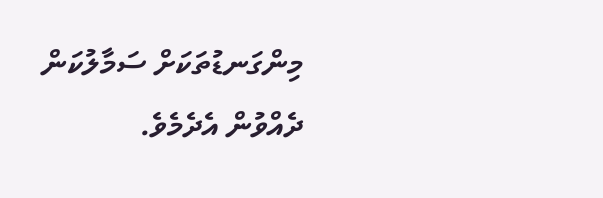މިންގަނޑުތަކަށް ސަމާލުކަން ދެއްވުން އެދެމެވެ.